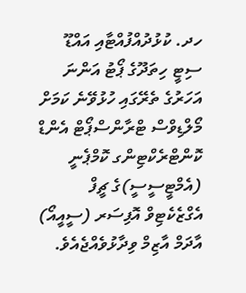ހދ. ކުޅުދުއްފުއްޓާއި އައްޑޫ ސިޓީ ހިތަދޫގެ ޕޯޓު އަންނަ އަހަރުގެ ތެރޭގައި ހުޅުވޭނެ ކަމަށް މޯލްޑިވްސް ޓްރާންސްޕޯޓް އެންޑް ކޮންޓްރެކްޓިންގ ކޮމްޕެނީ (އެމްޓީސީސީ)ގެ ޗީފް އެގްޒެކެޓިވް އޮފިސަރ (ސީއީއޯ) އާދަމް އާޒިމް ވިދާޅުވެއްޖެއެވެ.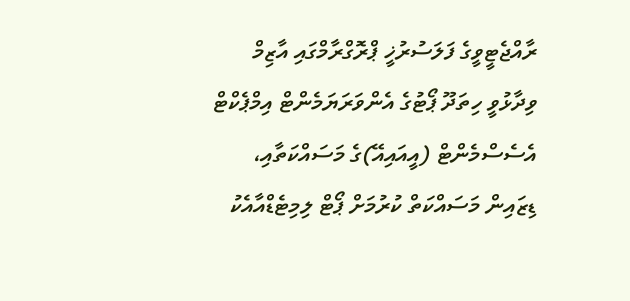ރާއްޖެޓީވީގެ ފަލަސުރުޚީ ޕްރޮގްރާމްގައި އާޒިމް ވިދާޅުވީ ހިތަދޫ ޕޯޓުގެ އެންވަރަޔަމެންޓް އިމްޕެކްޓް އެސެސްމެންޓް (އީއައިއޭ)ގެ މަސައްކަތާއި، ޑިޒައިން މަސައްކަތް ކުރުމަށް ޕޯޓް ލިމިޓެޑްއާއެކު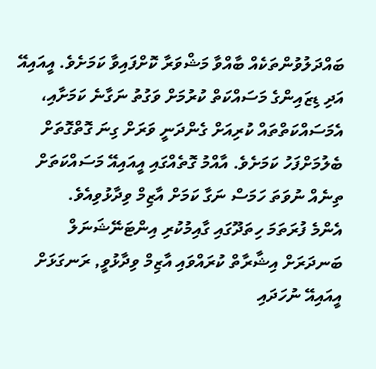ބައްދަލުވުންތަކެއް ބާއްވާ މަޝްވަރާ ކޮށްފައިވާ ކަމަށެވެ. އީއައިއޭ އަދި ޑިޒައިންގެ މަސައްކަތް ކުރުމަށް ވަގުތު ނަގާނެ ކަމަށާއި، އެމަސައްކަތްތައް ކުރިއަށް ގެންދަނީ ވަރަށް ގިނަ ގޮތްގޮތަށް ބެލުމަށްފަހު ކަމަށެވެ. އާއްމު ގޮތެއްގައި އީއައިއޭ މަސައްކަތަށް ތިނެއް ނުވަތަ ހަމަސް ނަގާ ކަމަށް އާޒިމް ވިދާޅުވިއެވެ.
އެންމެ ފުރަތަމަ ހިތަދޫގައި ގާއިމުކުރި އިންޓަނޭޝަނަލް ބަނދަރަށް އިޝާރާތް ކުރައްވައި އާޒިމް ވިދާޅުވީ, ރަނގަޅަށް އީއައިއޭ ނުހަދައި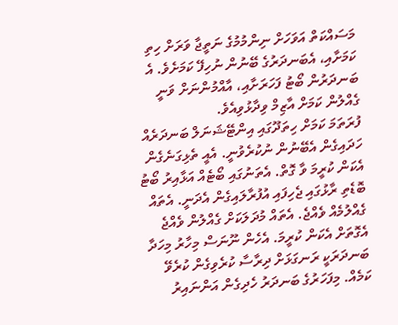މަސައްކަތް އަވަހަށް ނިންމުމުގެ ނަތީޖާ ވަރަށް ހިތި ކަމަށާއި، އެބަނދަރުގެ ބޭނުން ނުހިފޭ ކަމަށެވެ. އެ ބަނދަރުން ބޯޓު ފަހަރަށާއި، އާއްމުންނަށް ވަނީ ގެއްލުން ކަމަށް އާޒިމް ވިދާޅުވިއެވެ.
ފުރަތަމަ ކަމަށް ހިތަދޫގައި އިންޓޭޝަނަލް ބަނދަރެއް ހަދައިގެން އެބޭނުން ނުކުރެވުނީ. އެއީ ތެޅިގަނެގެން އެކަން ކުރީމަ ވާ ގޮތް. އެތަނުގައި ބޯޓެއް އަޅާއިރު ބޯޓު ބޮޑެތި ރާޅުގައި ޖެހިފައި އުފުރާލައިގެން އެދަނީ. އެތައް ގެއްލުމެއް ވެއްޖެ. އެތައް މުދަލަކަށް ގެއްލުން ވެއްޖެ އެގޮތަށް އެކަން ކުރީމަ. އެހެން ނޫނަސް މިހާރު މިހަދާ ބަނދަރަކީ ރަނގަޅަށް ދިރާސާ ކުރެވިގެން ކުރެވޭ ކަމެއް. މިފަހަރުގެ ބަނދަރު ހެދިގެން އަންނައިރު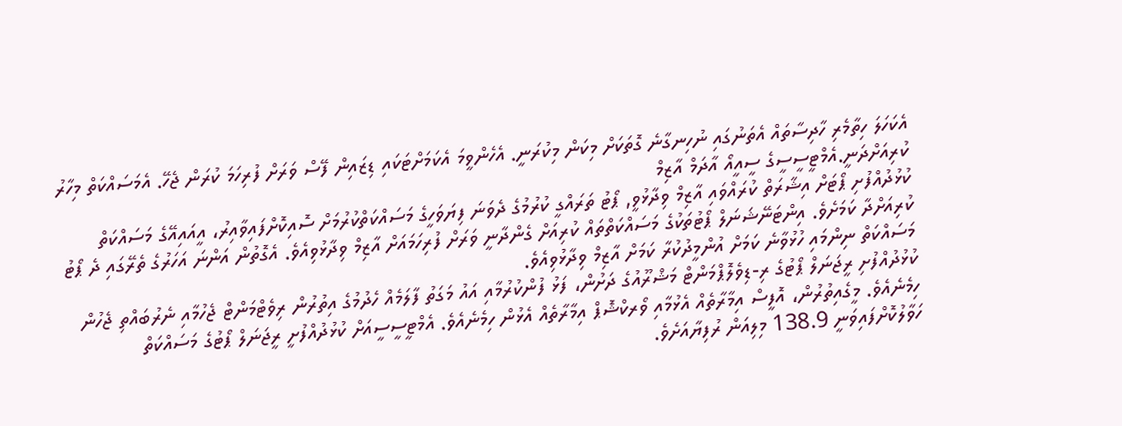އެކަހަލަ ހިތާމެރި ހާދިސާތައް އެތަނުގައި ނުހިނގާނެ ގޮތަކަށް މިކަން މިކުރަނީ. އެހެންވީމަ އެކަމަށްޓަކައި ޑިޒައިން ފޭސް ވަރަށް ފުރިހަމަ ކުރަން ޖެހޭ. އެމަސައްކަތް މިހާރު ކުރިއަށްދަނީ.އެމްޓީސީސީގެ ސީއީއޯ އާދަމް އާޒިމް
ކުޅުދުއްފުށި ޕޯޓަށް އިޝާރަތް ކުރައްވައި އާޒިމް ވިދާޅުވީ, ޕޯޓު ތަރައްގީ ކުރުމުގެ ދެވަނަ ފިޔަވަހީގެ މަސައްކަތްކުރުމަށް ސޮއިކޮށްފައިވާއިރު، އީއައިއޭގެ މަސައްކަތް ކުރިއަށްދާ ކަމަށެވެ. އިންޓަނޭޝަނަލް ޕޯޓުތަކުގެ މަސައްކަތްތައް ކުރިއަށް ގެންދާނީ ވަރަށް ފުރިހަމައަށް އާޒިމް ވިދާޅުވިއެވެ. އެގޮތުން އަންނަ އަހަރުގެ ތެރޭގައި ދެ ޕޯޓު މަސައްކަތް ނިންމައި ހުޅުވާނެ ކަމަށް އުންމީދުކުރާ ކަމަށް އާޒިމް ވިދާޅުވިއެވެ.
ކުޅުދުއްފުށި ރީޖަނަލް ޕޯޓުގެ ރި-ޑިވެލޮޕްމަންޓް މަޝްރޫއުގެ ދަށުން، ފަޅު ފުންކުރުމާއި އައު މަގަތު ފާލަމެއް ހެދުމުގެ އިތުރުން ރިވެޓްމަންޓް ޖެހުމާއި ނެރުބައްތި ޖެހުން ހިމެނެއެވެ. މީގެއިތުރުން، އޮފީސް އިމާރާތެއް އެޅުމާއި ވޯރކްޝޮޕް އިމާރާތެއް އެޅުން ހިމެނެއެވެ. އެމްޓީސީސީއަށް ކުޅުދުއްފުށީ ރީޖަނަލް ޕޯޓުގެ މަސައްކަތް ހަވާލުކޮށްފައިވަނީ 138.9 މިލިއަން ރުފިޔާއަށެވެ.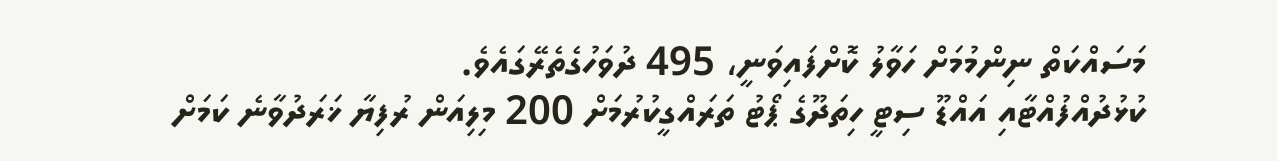މަސައްކަތް ނިންމުމަށް ހަވާލު ކޮށްފައިވަނީ، 495 ދުވަހުގެތެރޭގައެވެ.
ކުޅުދުއްފުއްޓާއި އައްޑޫ ސިޓީ ހިތަދޫގެ ޕޯޓު ތަރައްގީކުރުމަށް 200 މިލިއަން ރުފިޔާ ޚަރަދުވާނެ ކަމަށް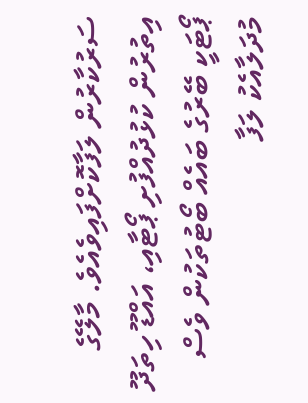ސަރުކާރުން ލަފާކޮށްފައިވެއެވެ. މާލޭގެ އިތުރުން ކުޅުދުއްފުށި ޕޯޓާއި، އައްޑޫ ހިތަދޫ ޕޯޓަކީ ބޭރުގެ ބައެއް ބޯޓުތަކުން ވެސް މުދަލާއެކު ލަފާ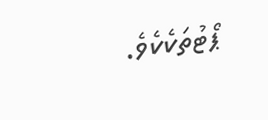ޕޯޓުތަކެކެވެ.